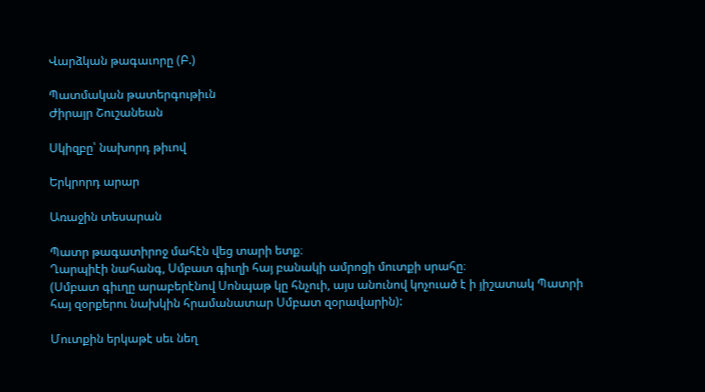Վարձկան թագաւորը (Բ.)

Պատմական թատերգութիւն
Ժիրայր Շուշանեան

Սկիզբը՝ նախորդ թիւով

Երկրորդ արար

Առաջին տեսարան

Պատր թագատիրոջ մահէն վեց տարի ետք։
Ղարպիէի նահանգ, Սմբատ գիւղի հայ բանակի ամրոցի մուտքի սրահը։
(Սմբատ գիւղը արաբերէնով Սոնպաթ կը հնչուի, այս անունով կոչուած է ի յիշատակ Պատրի հայ զօրքերու նախկին հրամանատար Սմբատ զօրավարին):

Մուտքին երկաթէ սեւ նեղ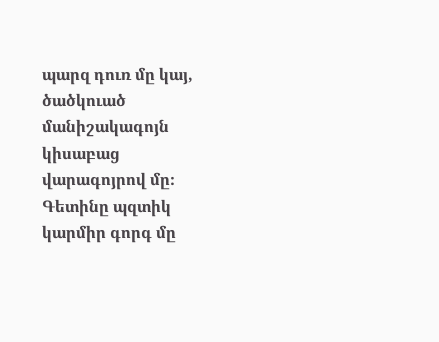պարզ դուռ մը կայ, ծածկուած մանիշակագոյն կիսաբաց վարագոյրով մը։
Գետինը պզտիկ կարմիր գորգ մը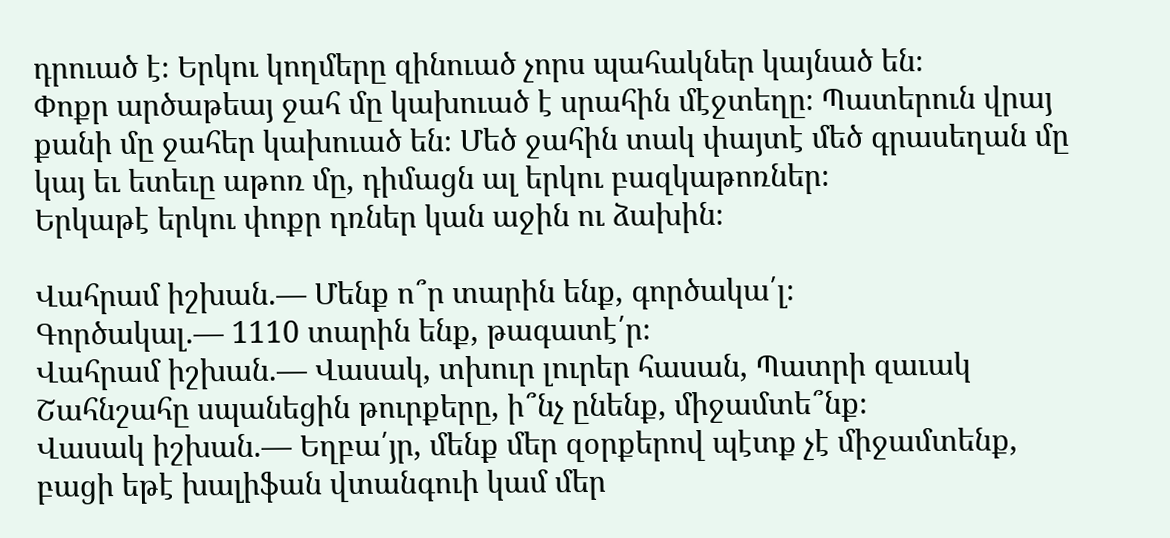դրուած է։ Երկու կողմերը զինուած չորս պահակներ կայնած են։
Փոքր արծաթեայ ջահ մը կախուած է սրահին մէջտեղը։ Պատերուն վրայ քանի մը ջահեր կախուած են։ Մեծ ջահին տակ փայտէ մեծ գրասեղան մը կայ եւ ետեւը աթոռ մը, դիմացն ալ երկու բազկաթոռներ։
Երկաթէ երկու փոքր դռներ կան աջին ու ձախին։

Վահրամ իշխան.— Մենք ո՞ր տարին ենք, գործակա՛լ։
Գործակալ.— 1110 տարին ենք, թագատէ՛ր։
Վահրամ իշխան.— Վասակ, տխուր լուրեր հասան, Պատրի զաւակ Շահնշահը սպանեցին թուրքերը, ի՞նչ ընենք, միջամտե՞նք։
Վասակ իշխան.— Եղբա՛յր, մենք մեր զօրքերով պէտք չէ միջամտենք, բացի եթէ խալիֆան վտանգուի կամ մեր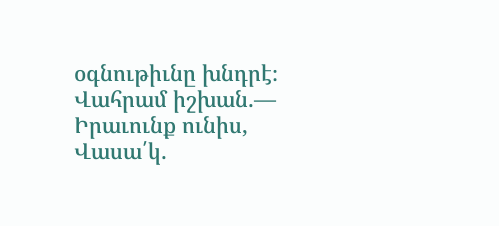օգնութիւնը խնդրէ։
Վահրամ իշխան.— Իրաւունք ունիս, Վասա՛կ.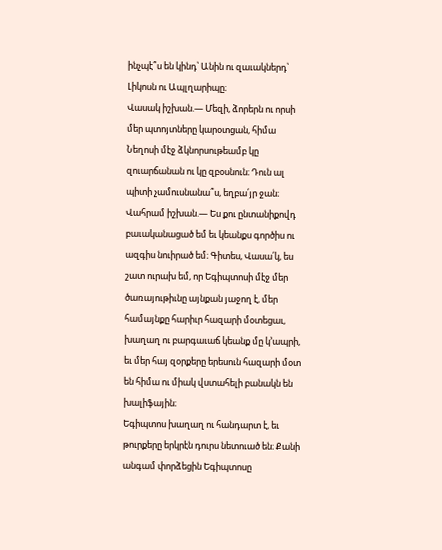ինչպէ՞ս են կինդ՝ Անին ու զաւակներդ՝ Լիկոսն ու Ապլղարիպը։
Վասակ իշխան.— Մեզի, ձորերն ու որսի մեր պտոյտները կարօտցան, հիմա Նեղոսի մէջ ձկնորսութեամբ կը զուարճանան ու կը զբօսնուն։ Դուն ալ պիտի չամուսնանա՞ս, եղբա՛յր ջան։
Վահրամ իշխան.— Ես քու ընտանիքովդ բաւականացած եմ եւ կեանքս գործիս ու ազգիս նուիրած եմ։ Գիտես, Վասա՛կ, ես շատ ուրախ եմ, որ Եգիպտոսի մէջ մեր ծառայութիւնը այնքան յաջող է, մեր համայնքը հարիւր հազարի մօտեցաւ, խաղաղ ու բարգաւաճ կեանք մը կ՚ապրի, եւ մեր հայ զօրքերը երեսուն հազարի մօտ են հիմա ու միակ վստահելի բանակն են խալիֆային։
Եգիպտոս խաղաղ ու հանդարտ է, եւ թուրքերը երկրէն դուրս նետուած են։ Քանի անգամ փորձեցին Եգիպտոսը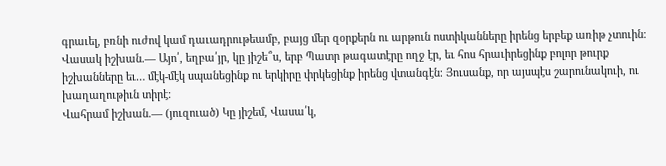գրաւել, բռնի ուժով կամ դաւադրութեամբ, բայց մեր զօրքերն ու արթուն ոստիկանները իրենց երբեք առիթ չտուին։
Վասակ իշխան.— Այո՛, եղբա՛յր, կը յիշե՞ս, երբ Պատր թագատէրը ողջ էր, եւ հոս հրաւիրեցինք բոլոր թուրք իշխանները եւ… մէկ-մէկ սպանեցինք ու երկիրը փրկեցինք իրենց վտանգէն։ Յուսանք, որ այսպէս շարունակուի, ու խաղաղութիւն տիրէ։
Վահրամ իշխան.— (յուզուած) Կը յիշեմ, Վասա՛կ,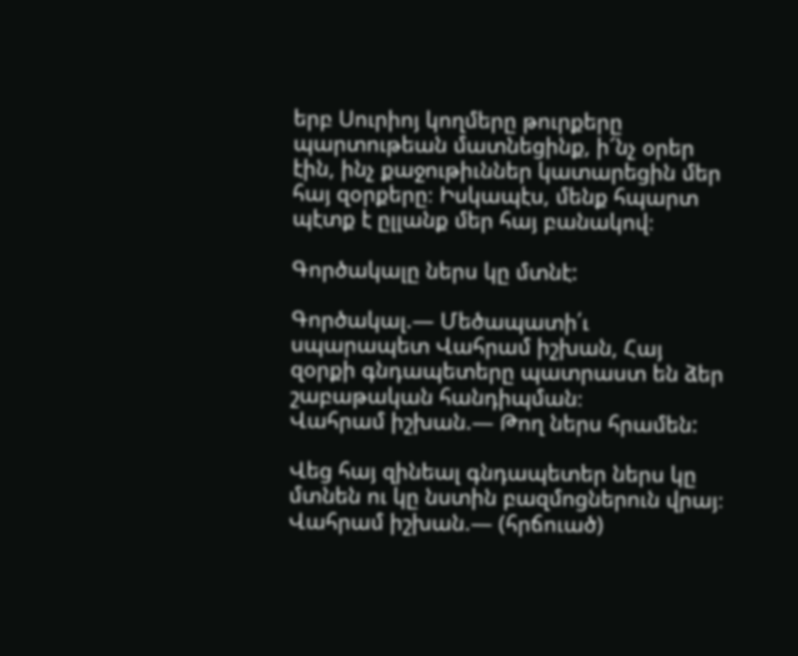երբ Սուրիոյ կողմերը թուրքերը պարտութեան մատնեցինք, ի՜նչ օրեր էին, ինչ քաջութիւններ կատարեցին մեր հայ զօրքերը։ Իսկապէս, մենք հպարտ պէտք է ըլլանք մեր հայ բանակով։

Գործակալը ներս կը մտնէ:

Գործակալ.— Մեծապատի՛ւ սպարապետ Վահրամ իշխան, Հայ զօրքի գնդապետերը պատրաստ են ձեր շաբաթական հանդիպման։
Վահրամ իշխան.— Թող ներս հրամեն:

Վեց հայ զինեալ գնդապետեր ներս կը մտնեն ու կը նստին բազմոցներուն վրայ։
Վահրամ իշխան.— (հրճուած)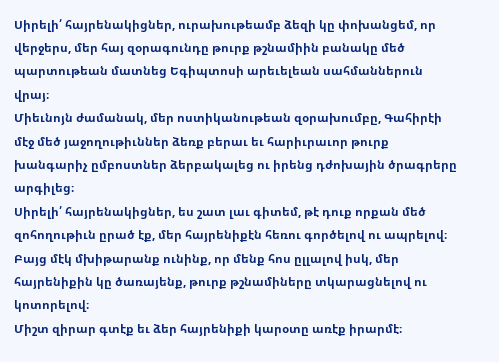Սիրելի՛ հայրենակիցներ, ուրախութեամբ ձեզի կը փոխանցեմ, որ վերջերս, մեր հայ զօրագունդը թուրք թշնամիին բանակը մեծ պարտութեան մատնեց Եգիպտոսի արեւելեան սահմաններուն վրայ։
Միեւնոյն ժամանակ, մեր ոստիկանութեան զօրախումբը, Գահիրէի մէջ մեծ յաջողութիւններ ձեռք բերաւ եւ հարիւրաւոր թուրք խանգարիչ ըմբոստներ ձերբակալեց ու իրենց դժոխային ծրագրերը արգիլեց։
Սիրելի՛ հայրենակիցներ, ես շատ լաւ գիտեմ, թէ դուք որքան մեծ զոհողութիւն ըրած էք, մեր հայրենիքէն հեռու գործելով ու ապրելով։
Բայց մէկ մխիթարանք ունինք, որ մենք հոս ըլլալով իսկ, մեր հայրենիքին կը ծառայենք, թուրք թշնամիները տկարացնելով ու կոտորելով։
Միշտ զիրար գտէք եւ ձեր հայրենիքի կարօտը առէք իրարմէ։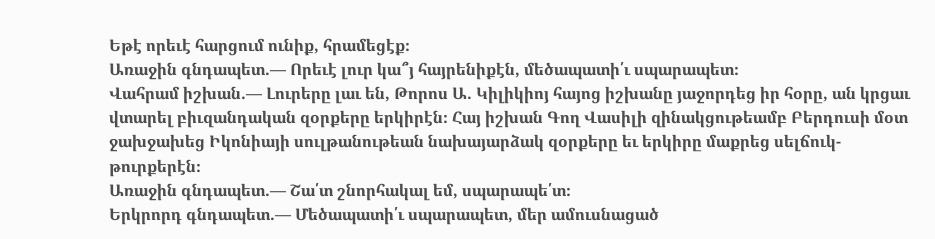Եթէ որեւէ հարցում ունիք, հրամեցէք։
Առաջին գնդապետ.— Որեւէ լուր կա՞յ հայրենիքէն, մեծապատի՛ւ սպարապետ։
Վահրամ իշխան.— Լուրերը լաւ են, Թորոս Ա. Կիլիկիոյ հայոց իշխանը յաջորդեց իր հօրը, ան կրցաւ վտարել բիւզանդական զօրքերը երկիրէն։ Հայ իշխան Գող Վասիլի զինակցութեամբ Բերդուսի մօտ ջախջախեց Իկոնիայի սուլթանութեան նախայարձակ զօրքերը եւ երկիրը մաքրեց սելճուկ-թուրքերէն։
Առաջին գնդապետ.— Շա՛տ շնորհակալ եմ, սպարապե՛տ։
Երկրորդ գնդապետ.— Մեծապատի՛ւ սպարապետ, մեր ամուսնացած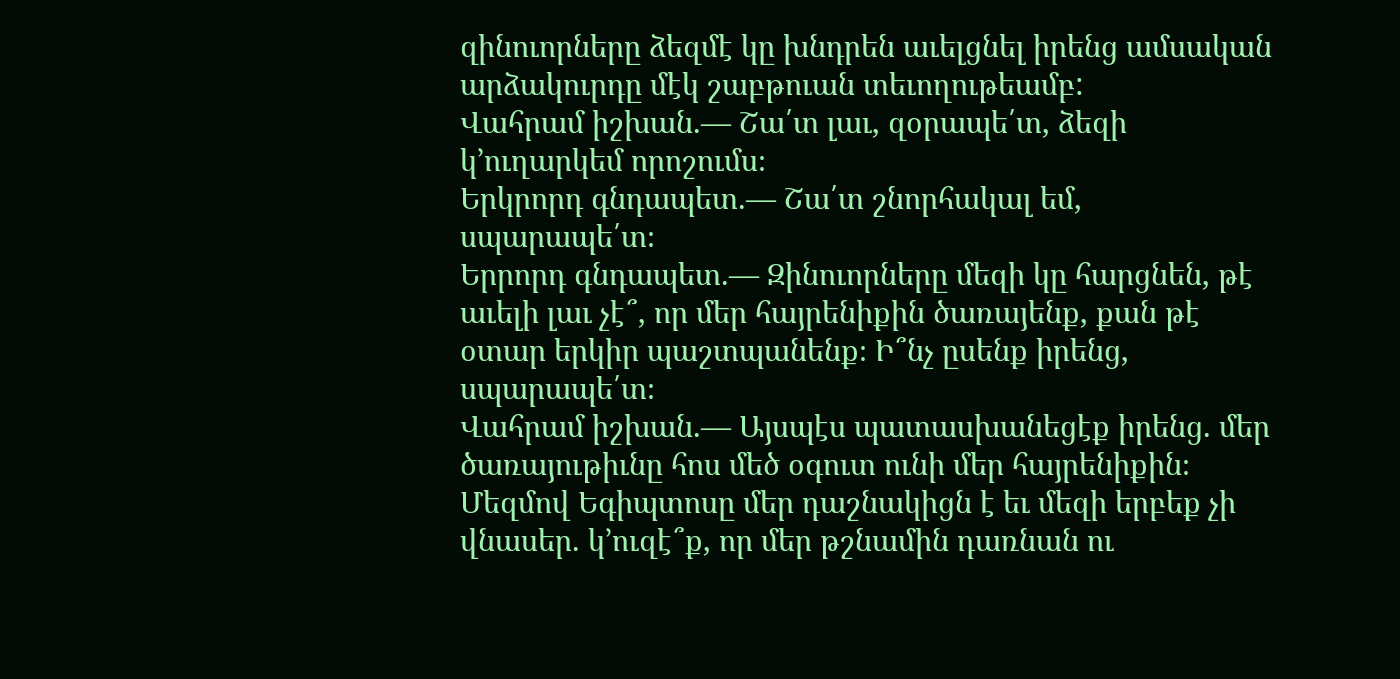զինուորները ձեզմէ կը խնդրեն աւելցնել իրենց ամսական արձակուրդը մէկ շաբթուան տեւողութեամբ:
Վահրամ իշխան.— Շա՛տ լաւ, զօրապե՛տ, ձեզի կ՚ուղարկեմ որոշումս։
Երկրորդ գնդապետ.— Շա՛տ շնորհակալ եմ, սպարապե՛տ։
Երրորդ գնդապետ.— Զինուորները մեզի կը հարցնեն, թէ աւելի լաւ չէ՞, որ մեր հայրենիքին ծառայենք, քան թէ օտար երկիր պաշտպանենք։ Ի՞նչ ըսենք իրենց, սպարապե՛տ։
Վահրամ իշխան.— Այսպէս պատասխանեցէք իրենց. մեր ծառայութիւնը հոս մեծ օգուտ ունի մեր հայրենիքին։ Մեզմով Եգիպտոսը մեր դաշնակիցն է եւ մեզի երբեք չի վնասեր. կ՚ուզէ՞ք, որ մեր թշնամին դառնան ու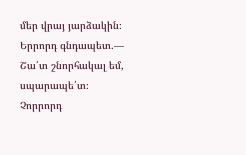մեր վրայ յարձակին։
Երրորդ գնդապետ.— Շա՛տ շնորհակալ եմ, սպարապե՛տ։
Չորրորդ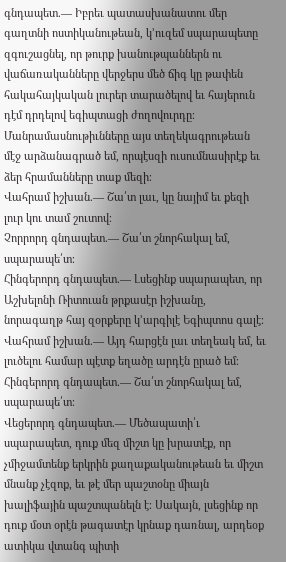գնդապետ.— Իբրեւ պատասխանատու մեր գաղտնի ոստիկանութեան, կ՚ուզեմ սպարապետը զգուշացնել, որ թուրք խանութպաններն ու վաճառականները վերջերս մեծ ճիգ կը թափեն հակահայկական լուրեր տարածելով եւ հայերուն դէմ դրդելով եգիպտացի ժողովուրդը։ Մանրամասնութիւնները այս տեղեկագրութեան մէջ արձանագրած եմ, որպէսզի ուսումնասիրէք եւ ձեր հրամանները տաք մեզի։
Վահրամ իշխան.— Շա՛տ լաւ, կը նայիմ եւ քեզի լուր կու տամ շուտով։
Չորրորդ գնդապետ.— Շա՛տ շնորհակալ եմ, սպարապե՛տ։
Հինգերորդ գնդապետ.— Լսեցինք սպարապետ, որ Աշխելոնի Ռիտուան թրքասէր իշխանը, նորագաղթ հայ զօրքերը կ՚արգիլէ Եգիպտոս գալէ։
Վահրամ իշխան.— Այդ հարցէն լաւ տեղեակ եմ, եւ լուծելու համար պէտք եղածը արդէն ըրած եմ։
Հինգերորդ գնդապետ.— Շա՛տ շնորհակալ եմ, սպարապե՛տ։
Վեցերորդ գնդապետ.— Մեծապատի՛ւ սպարապետ, դուք մեզ միշտ կը խրատէք, որ չմիջամտենք երկրին քաղաքականութեան եւ միշտ մնանք չէզոք, եւ թէ մեր պաշտօնը միայն խալիֆային պաշտպանելն է։ Սակայն, լսեցինք որ դուք մօտ օրէն թագատէր կրնաք դառնալ, արդեօք ատիկա վտանգ պիտի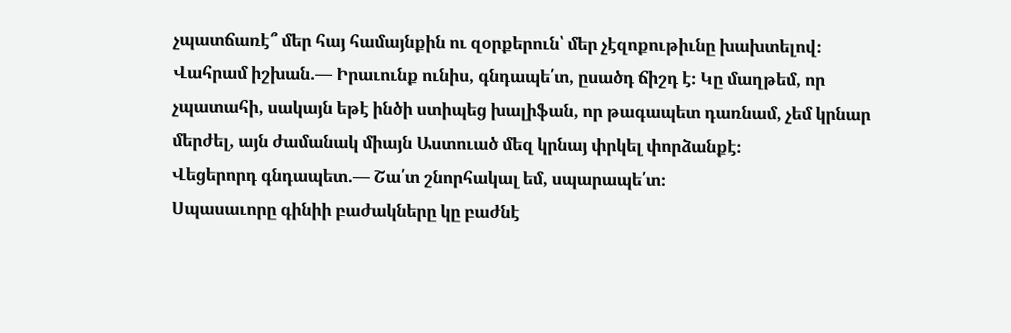չպատճառէ՞ մեր հայ համայնքին ու զօրքերուն՝ մեր չէզոքութիւնը խախտելով։
Վահրամ իշխան.— Իրաւունք ունիս, գնդապե՛տ, ըսածդ ճիշդ է։ Կը մաղթեմ, որ չպատահի, սակայն եթէ ինծի ստիպեց խալիֆան, որ թագապետ դառնամ, չեմ կրնար մերժել, այն ժամանակ միայն Աստուած մեզ կրնայ փրկել փորձանքէ։
Վեցերորդ գնդապետ.— Շա՛տ շնորհակալ եմ, սպարապե՛տ։
Սպասաւորը գինիի բաժակները կը բաժնէ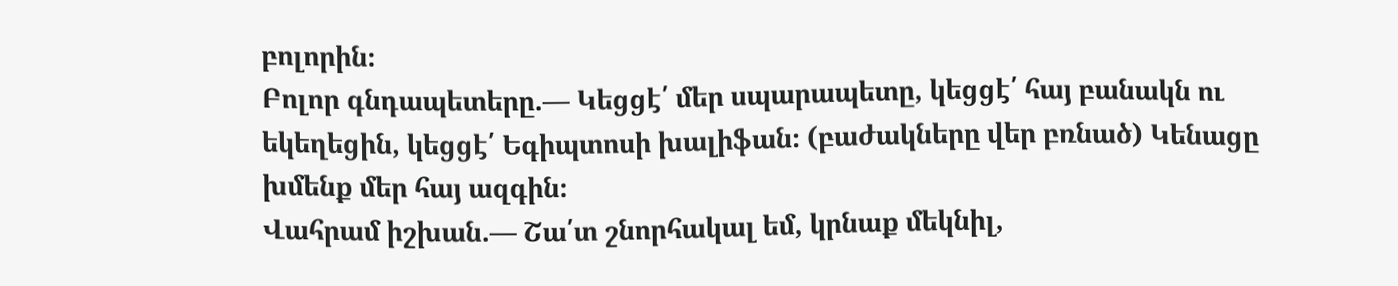բոլորին։
Բոլոր գնդապետերը.— Կեցցէ՛ մեր սպարապետը, կեցցէ՛ հայ բանակն ու եկեղեցին, կեցցէ՛ Եգիպտոսի խալիֆան։ (բաժակները վեր բռնած) Կենացը խմենք մեր հայ ազգին։
Վահրամ իշխան.— Շա՛տ շնորհակալ եմ, կրնաք մեկնիլ,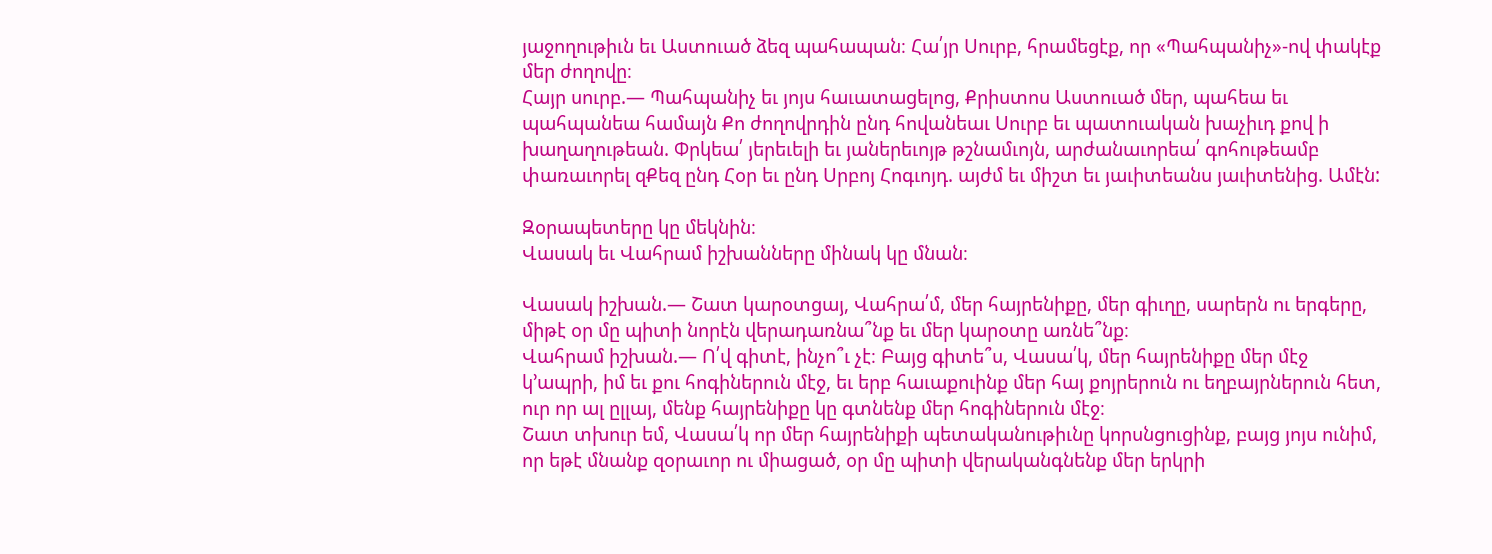յաջողութիւն եւ Աստուած ձեզ պահապան։ Հա՛յր Սուրբ, հրամեցէք, որ «Պահպանիչ»-ով փակէք մեր ժողովը։
Հայր սուրբ.— Պահպանիչ եւ յոյս հաւատացելոց, Քրիստոս Աստուած մեր, պահեա եւ պահպանեա համայն Քո ժողովրդին ընդ հովանեաւ Սուրբ եւ պատուական խաչիւդ քով ի խաղաղութեան. Փրկեա՛ յերեւելի եւ յաներեւոյթ թշնամւոյն, արժանաւորեա՛ գոհութեամբ փառաւորել զՔեզ ընդ Հօր եւ ընդ Սրբոյ Հոգւոյդ. այժմ եւ միշտ եւ յաւիտեանս յաւիտենից. Ամէն:

Զօրապետերը կը մեկնին։
Վասակ եւ Վահրամ իշխանները մինակ կը մնան։

Վասակ իշխան.— Շատ կարօտցայ, Վահրա՛մ, մեր հայրենիքը, մեր գիւղը, սարերն ու երգերը, միթէ օր մը պիտի նորէն վերադառնա՞նք եւ մեր կարօտը առնե՞նք։
Վահրամ իշխան.— Ո՛վ գիտէ, ինչո՞ւ չէ։ Բայց գիտե՞ս, Վասա՛կ, մեր հայրենիքը մեր մէջ կ՚ապրի, իմ եւ քու հոգիներուն մէջ, եւ երբ հաւաքուինք մեր հայ քոյրերուն ու եղբայրներուն հետ, ուր որ ալ ըլլայ, մենք հայրենիքը կը գտնենք մեր հոգիներուն մէջ։
Շատ տխուր եմ, Վասա՛կ որ մեր հայրենիքի պետականութիւնը կորսնցուցինք, բայց յոյս ունիմ, որ եթէ մնանք զօրաւոր ու միացած, օր մը պիտի վերականգնենք մեր երկրի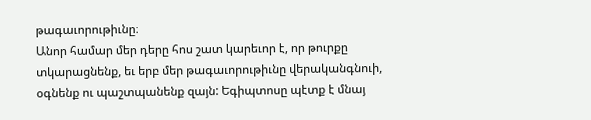թագաւորութիւնը։
Անոր համար մեր դերը հոս շատ կարեւոր է, որ թուրքը տկարացնենք, եւ երբ մեր թագաւորութիւնը վերականգնուի, օգնենք ու պաշտպանենք զայն: Եգիպտոսը պէտք է մնայ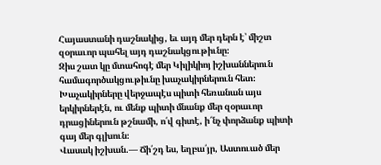Հայաստանի դաշնակից, եւ այդ մեր դերն է՝ միշտ զօրաւոր պահել այդ դաշնակցութիւնը։
Զիս շատ կը մտահոգէ մեր Կիլիկիոյ իշխաններուն համագործակցութիւնը խաչակիրներուն հետ։ Խաչակիրները վերջապէս պիտի հեռանան այս երկիրներէն, ու մենք պիտի մնանք մեր զօրաւոր դրացիներուն թշնամի, ո՛վ գիտէ, ի՜նչ փորձանք պիտի գայ մեր գլխուն։
Վասակ իշխան.— Ճի՛շդ ես, եղբա՛յր, Աստուած մեր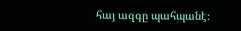հայ ազգը պահպանէ։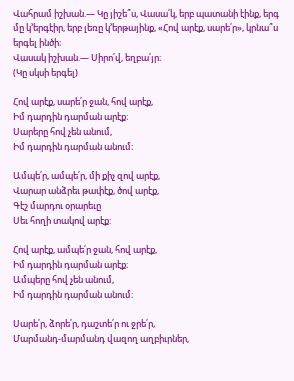Վահրամ իշխան.— Կը յիշե՞ս, Վասա՛կ, երբ պատանի էինք, երգ մը կ՚երգէիր, երբ լեռը կ՚երթայինք, «Հով արէք, սարե՛ր», կրնա՞ս երգել ինծի։
Վասակ իշխան.— Սիրո՛վ, եղբա՛յր։
(Կը սկսի երգել)

Հով արէք, սարե՛ր ջան, հով արէք,
Իմ դարդին դարման արէք։
Սարերը հով չեն անում,
Իմ դարդին դարման անում։

Ամպե՛ր, ամպե՛ր, մի քիչ զով արէք,
Վարար անձրեւ թափէք, ծով արէք,
Գէշ մարդու օրարեւը
Սեւ հողի տակով արէք:

Հով արէք, ամպե՛ր ջան, հով արէք,
Իմ դարդին դարման արէք։
Ամպերը հով չեն անում,
Իմ դարդին դարման անում։

Սարե՛ր, ձորե՛ր, դաշտե՛ր ու ջրե՛ր,
Մարմանդ-մարմանդ վազող աղբիւրներ,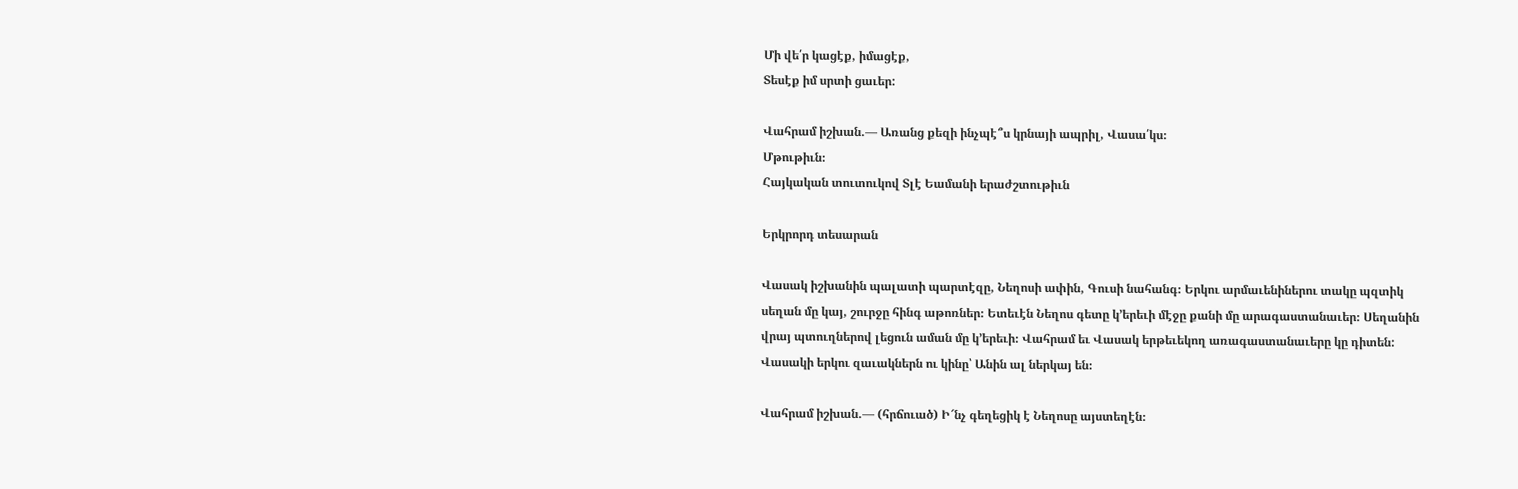Մի վե՛ր կացէք, իմացէք,
Տեսէք իմ սրտի ցաւեր:

Վահրամ իշխան.— Առանց քեզի ինչպէ՞ս կրնայի ապրիլ, Վասա՛կս։
Մթութիւն։
Հայկական տուտուկով Տլէ Եամանի երաժշտութիւն

Երկրորդ տեսարան

Վասակ իշխանին պալատի պարտէզը, Նեղոսի ափին, Գուսի նահանգ։ Երկու արմաւենիներու տակը պզտիկ սեղան մը կայ, շուրջը հինգ աթոռներ։ Ետեւէն Նեղոս գետը կ՚երեւի մէջը քանի մը արագաստանաւեր։ Սեղանին վրայ պտուղներով լեցուն աման մը կ՚երեւի։ Վահրամ եւ Վասակ երթեւեկող առագաստանաւերը կը դիտեն: Վասակի երկու զաւակներն ու կինը՝ Անին ալ ներկայ են։

Վահրամ իշխան.— (հրճուած) Ի՜նչ գեղեցիկ է Նեղոսը այստեղէն։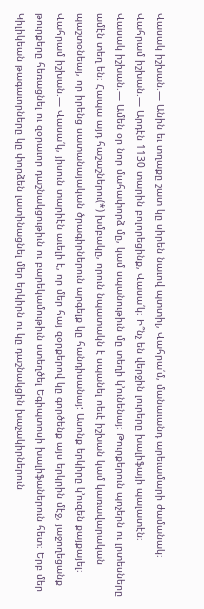Վասակ իշխան.— Անին եւ տղաքը շատ կը սիրեն նաւով պտտիլ, Վահրա՛մ, մանաւանդ արեւամարի ժամանակ։
Վահրամ իշխան.— Արդէն 1130 տարին բոլորեցինք, Վասա՛կ։ Ի՞նչ են վերջին լուրերը խալիֆայի պալատէն։
Վասակ իշխան.— Ամեն օր նոր մահափորձ մը, կամ սպանութիւն մը տեղի կ՚ունենայ։ Թուրքերուն պոչերն ու լրտեսները ամէն տեղ են։ Հապա այդ հաշաշներու(*) խմբակը, որուն նպատակն է սպանել ոեւէ իշխան կամ կառավարական պաշտօնեայ, որ իրենց սատանայական ծրագիրներուն արգելք կը հանդիսանայ: Ասոնք երկիրը կ՚ուզեն քայքայել։
Վահրամ իշխան.— Վասա՛կ, յիսուն տարիէն աւելի է, որ մեր հայ զօրքերով կը գործենք այս երկրին մէջ, յաջողեցանք թուրքերը հեռացնել ու զօրաւոր դաշնակցութիւն ու բարեկամութիւն ստեղծել Եգիպտոսի խալիֆաներուն հետ։ Երբ մեր Կիլիկեան թագաւորները կը փորձեն լատինացնել մեր երկիրն ու կը դաշնակցին խաչակիրներուն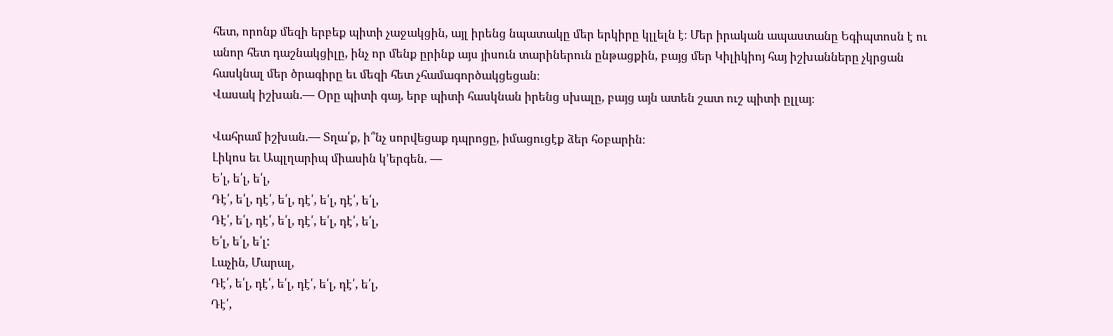հետ, որոնք մեզի երբեք պիտի չաջակցին, այլ իրենց նպատակը մեր երկիրը կլլելն է։ Մեր իրական ապաստանը Եգիպտոսն է ու անոր հետ դաշնակցիլը, ինչ որ մենք ըրինք այս յիսուն տարիներուն ընթացքին, բայց մեր Կիլիկիոյ հայ իշխանները չկրցան հասկնալ մեր ծրագիրը եւ մեզի հետ չհամագործակցեցան։
Վասակ իշխան.— Օրը պիտի գայ, երբ պիտի հասկնան իրենց սխալը, բայց այն ատեն շատ ուշ պիտի ըլլայ։

Վահրամ իշխան.— Տղա՛ք, ի՞նչ սորվեցաք դպրոցը, իմացուցէք ձեր հօբարին։
Լիկոս եւ Ապլղարիպ միասին կ՚երգեն. —
Ե՛լ, ե՛լ, ե՛լ,
Դէ՛, ե՛լ, դէ՛, ե՛լ, դէ՛, ե՛լ, դէ՛, ե՛լ,
Դէ՛, ե՛լ, դէ՛, ե՛լ, դէ՛, ե՛լ, դէ՛, ե՛լ,
Ե՛լ, ե՛լ, ե՛լ:
Լաչին, Մարալ,
Դէ՛, ե՛լ, դէ՛, ե՛լ, դէ՛, ե՛լ, դէ՛, ե՛լ,
Դէ՛,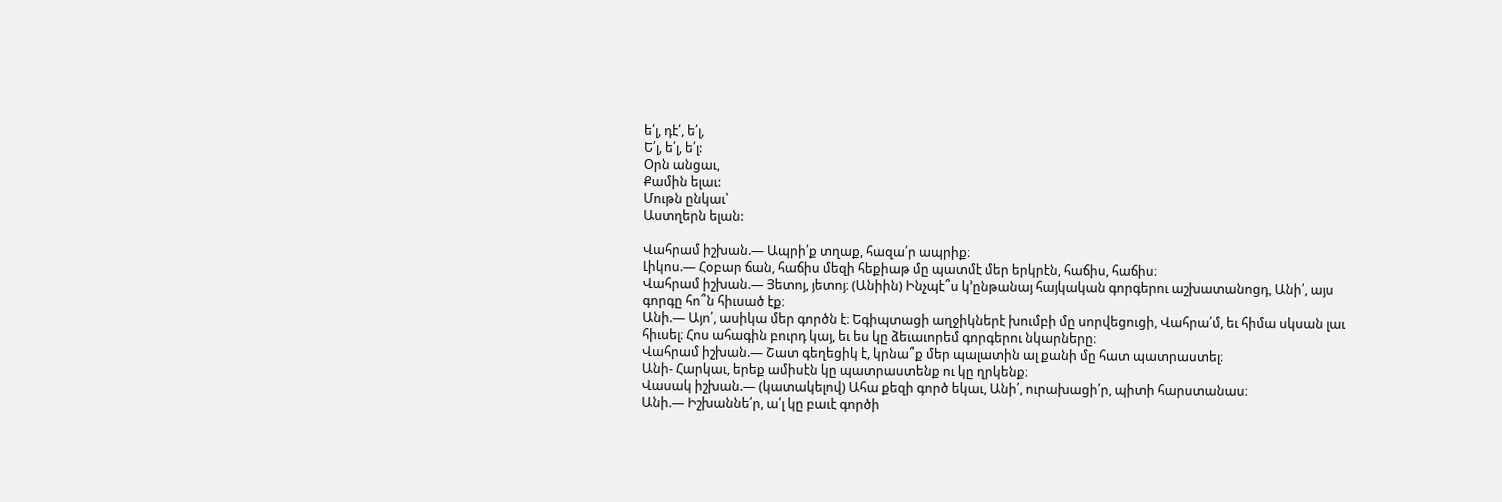ե՛լ, դէ՛, ե՛լ,
Ե՛լ, ե՛լ, ե՛լ:
Օրն անցաւ,
Քամին ելաւ:
Մութն ընկաւ՝
Աստղերն ելան:

Վահրամ իշխան.— Ապրի՛ք տղաք, հազա՛ր ապրիք։
Լիկոս.— Հօբար ճան, հաճիս մեզի հեքիաթ մը պատմէ մեր երկրէն, հաճիս, հաճիս։
Վահրամ իշխան.— Յետոյ, յետոյ։ (Անիին) Ինչպէ՞ս կ՚ընթանայ հայկական գորգերու աշխատանոցդ, Անի՛, այս գորգը հո՞ն հիւսած էք։
Անի.— Այո՛, ասիկա մեր գործն է։ Եգիպտացի աղջիկներէ խումբի մը սորվեցուցի, Վահրա՛մ, եւ հիմա սկսան լաւ հիւսել։ Հոս ահագին բուրդ կայ, եւ ես կը ձեւաւորեմ գորգերու նկարները։
Վահրամ իշխան.— Շատ գեղեցիկ է, կրնա՞ք մեր պալատին ալ քանի մը հատ պատրաստել։
Անի- Հարկաւ, երեք ամիսէն կը պատրաստենք ու կը ղրկենք։
Վասակ իշխան.— (կատակելով) Ահա քեզի գործ եկաւ, Անի՛, ուրախացի՛ր, պիտի հարստանաս։
Անի.— Իշխաննե՛ր, ա՛լ կը բաւէ գործի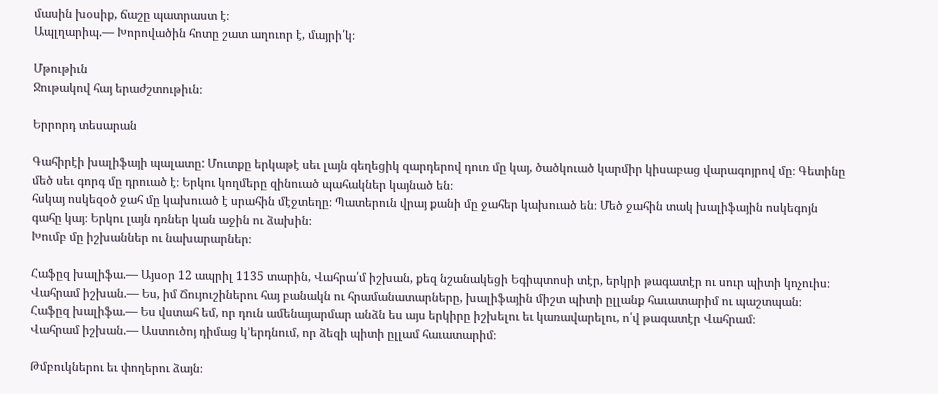մասին խօսիք, ճաշը պատրաստ է։
Ապլղարիպ.— Խորովածին հոտը շատ աղուոր է, մայրի՛կ։

Մթութիւն
Ջութակով հայ երաժշտութիւն։

Երրորդ տեսարան

Գահիրէի խալիֆայի պալատը: Մուտքը երկաթէ սեւ լայն գեղեցիկ զարդերով դուռ մը կայ, ծածկուած կարմիր կիսաբաց վարագոյրով մը։ Գետինը մեծ սեւ գորգ մը դրուած է։ Երկու կողմերը զինուած պահակներ կայնած են։
հսկայ ոսկեզօծ ջահ մը կախուած է սրահին մէջտեղը։ Պատերուն վրայ քանի մը ջահեր կախուած են։ Մեծ ջահին տակ խալիֆային ոսկեգոյն գահը կայ։ Երկու լայն դռներ կան աջին ու ձախին։
Խումբ մը իշխաններ ու նախարարներ։

Հաֆըզ խալիֆա.— Այսօր 12 ապրիլ 1135 տարին, Վահրա՛մ իշխան, քեզ նշանակեցի Եգիպտոսի տէր, երկրի թագատէր ու սուր պիտի կոչուիս։
Վահրամ իշխան.— Ես, իմ Ճույուշիներու հայ բանակն ու հրամանատարները, խալիֆային միշտ պիտի ըլլանք հաւատարիմ ու պաշտպան։
Հաֆըզ խալիֆա.— Ես վստահ եմ, որ դուն ամենայարմար անձն ես այս երկիրը իշխելու եւ կառավարելու, ո՛վ թագատէր Վահրամ։
Վահրամ իշխան.— Աստուծոյ դիմաց կ՚երդնում, որ ձեզի պիտի ըլլամ հաւատարիմ։

Թմբուկներու եւ փողերու ձայն։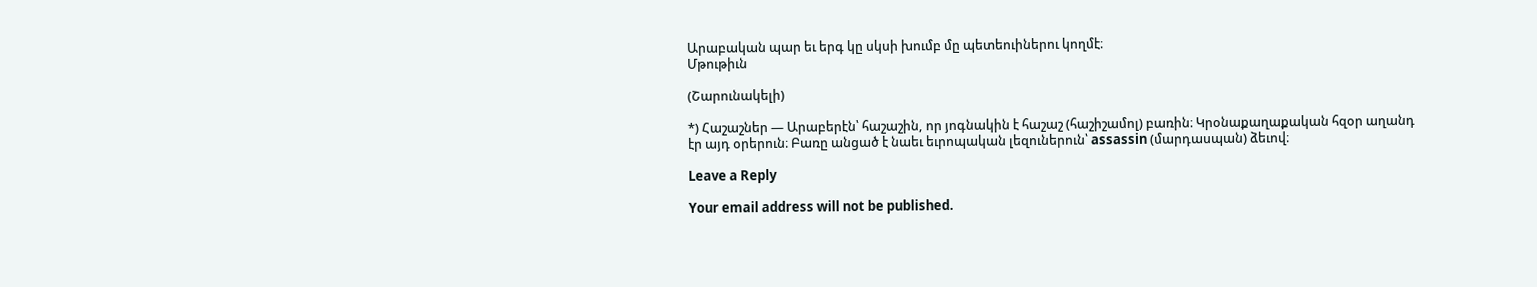Արաբական պար եւ երգ կը սկսի խումբ մը պետեուիներու կողմէ։
Մթութիւն

(Շարունակելի)

*) Հաշաշներ — Արաբերէն՝ հաշաշին, որ յոգնակին է հաշաշ (հաշիշամոլ) բառին։ Կրօնաքաղաքական հզօր աղանդ էր այդ օրերուն։ Բառը անցած է նաեւ եւրոպական լեզուներուն՝ assassin (մարդասպան) ձեւով։

Leave a Reply

Your email address will not be published.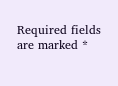Required fields are marked *